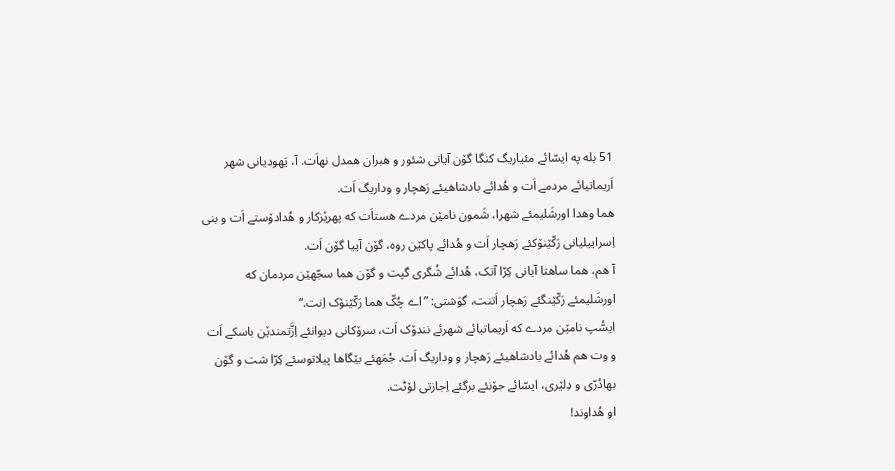51 بله په ایسّائے مئیاریگ کنگا گۆن آیانی شئور و هبران همدل نهاَت. آ، یَهودیانی شهر اَریماتیائے مردمے اَت و هُدائے بادشاهیئے رَهچار و وداریگ اَت.
هما وهدا اورشَلیمئے شهرا، شَمون نامێن مردے هستاَت که پهرێزکار و هُدادۆستے اَت و بنی اِسراییلیانی رَکّێنۆکئے رَهچار اَت و هُدائے پاکێن روه، گۆن آییا گۆن اَت.
آ هم، هما ساهتا آیانی کِرّا آتک، هُدائے شُگری گپت و گۆن هما سجّهێن مردمان که اورشَلیمئے رَکّێنگئے رَهچار اَتنت، گوَشتی: ”اے چُکّ هما رَکّێنۆک اِنت.“
ایسُّپ نامێن مردے که اَریماتیائے شهرئے نندۆک اَت، سرۆکانی دیوانئے اِزَّتمندێن باسکے اَت و وت هم هُدائے بادشاهیئے رَهچار و وداریگ اَت. جُمَهئے بێگاها پیلاتوسئے کِرّا شت و گۆن بهادُرّی و دِلێری، ایسّائے جۆنئے برگئے اِجازتی لۆٹت.
او هُداوند!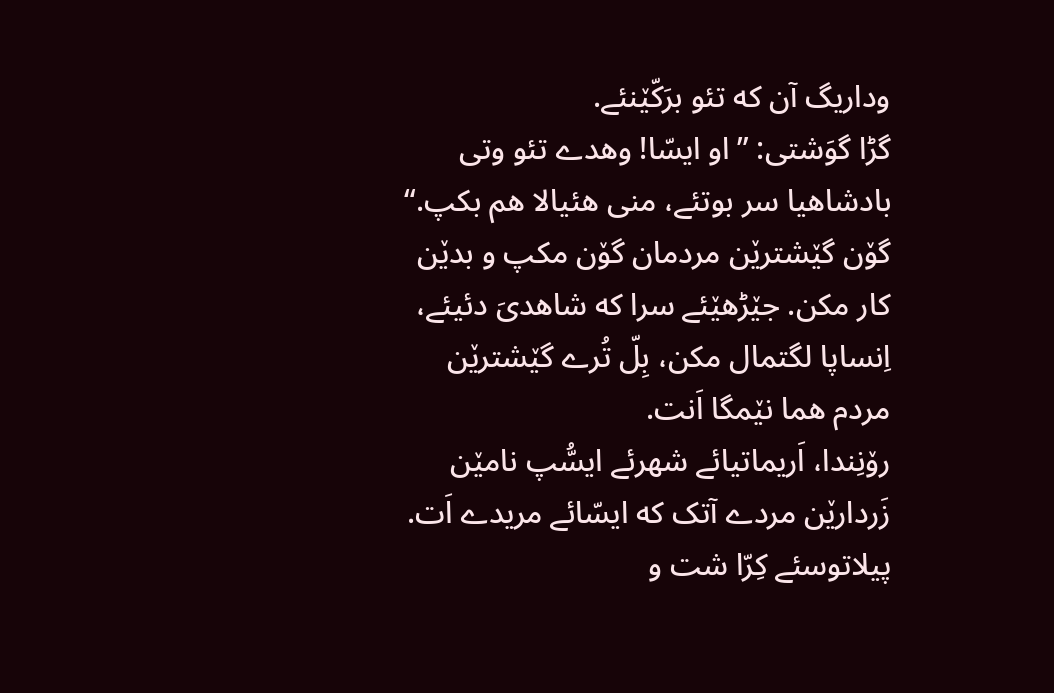وداریگ آن که تئو برَکّێنئے.
گڑا گوَشتی: ”او ایسّا! وهدے تئو وتی بادشاهیا سر بوتئے، منی هئیالا هم بکپ.“
گۆن گێشترێن مردمان گۆن مکپ و بدێن کار مکن. جێڑهێئے سرا که شاهدیَ دئیئے، اِنساپا لگتمال مکن، بِلّ تُرے گێشترێن مردم هما نێمگا اَنت.
رۆنِندا، اَریماتیائے شهرئے ایسُّپ نامێن زَردارێن مردے آتک که ایسّائے مریدے اَت.
پیلاتوسئے کِرّا شت و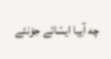چه آییا ایسّائے جۆنئے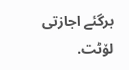برگئے اجازتی لۆٹت.